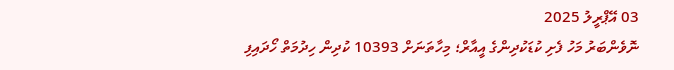03 އޭޕްރީލު 2025
ނޮވެންބަރު މަހު ފެށި ކުޑަކުދިންގެ އީއާރް؛ މިހާތަނަށް 10393 ކުދިން ހިދުމަތް ހޯދައިފި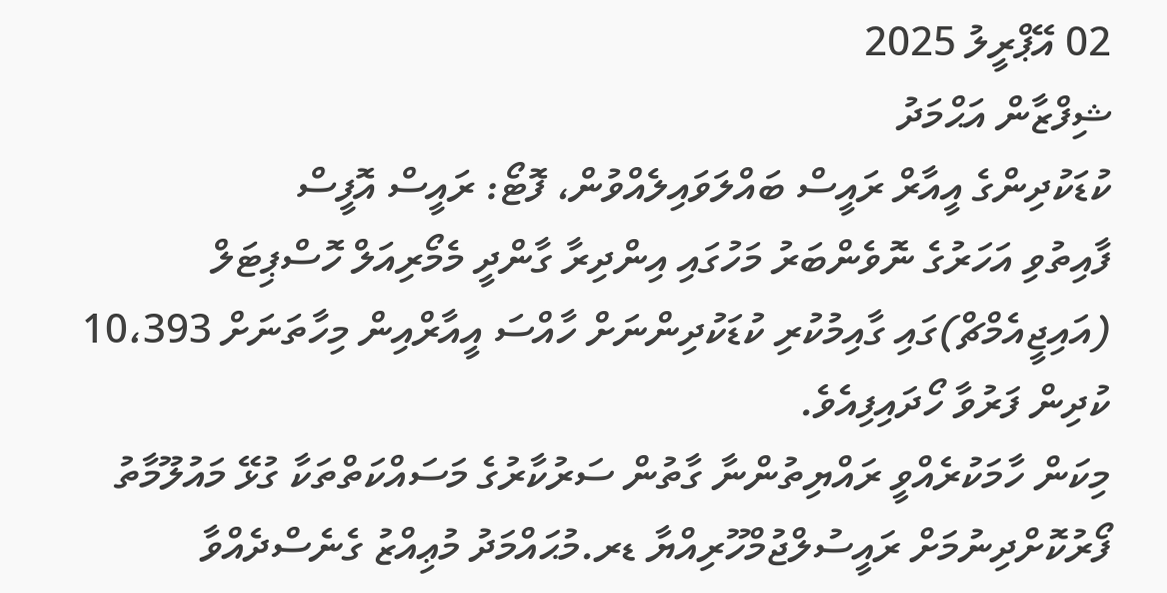02 އޭޕްރީލު 2025
ޝިފްޒާން އަޙްމަދު
ކުޑަކުދިންގެ އީއާރް ރައީސް ބައްލަވައިލެއްވުން، ފޮޓޯ: ރައީސް އޮފީސް
ފާއިތުވި އަހަރުގެ ނޮވެންބަރު މަހުގައި އިންދިރާ ގާންދީ މެމޯރިއަލް ހޮސްޕިޓަލް (އައިޖީއެމްޗް)ގައި ގާއިމުކުރި ކުޑަކުދިންނަށް ހާއްސަ އީއާރްއިން މިހާތަނަށް 10،393 ކުދިން ފަރުވާ ހޯދައިފިއެވެ.
މިކަން ހާމަކުރެއްވީ ރައްޔިތުންނާ ގާތުން ސަރުކާރުގެ މަސައްކަތްތަކާ ގުޅޭ މައުލޫމާތު ފޯރުކޮށްދިނުމަށް ރައީސުލްޖުމްހޫރިއްޔާ ޑރ.މުޙައްމަދު މުޢިއްޒު ގެނެސްދެއްވާ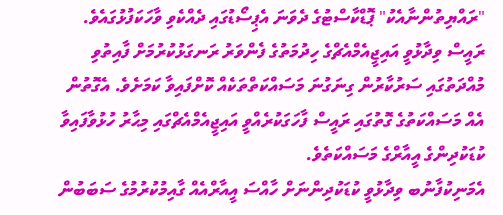"ރައްޔިތުންނާއެކު" ޕޮޑްކާސްޓުގެ ދެވަނަ އެޕިސޯޑުގައި ދެއްކެވި ވާހަކަފުޅުގައެވެ.
ރައީސް ވިދާޅުވީ އައިޖީއެމްއެޗްގެ ހިދުމަތުގެ ފެންވަރު ރަނގަޅުކުރުމަށް ފާއިތުވި މުއްދަތުގައި ސަރުކާރުން ގިނަގުނަ މަސައްކަތްތަކެއް ކޮށްފައިވާ ކަމަށެވެ. އެގޮތުން އެއް މަސައްކަތުގެ ގޮތުގައި ރައީސް ފާހަގަކުރެއްވީ އައިޖީއެމްއެޗްގައި މިޙާރު ހުޅުވާފައިވާ ކުޑަކުދިންގެ އީއާރްގެ މަސައްކަތެވެ.
އެމަނިކުފާނުބ ވިދާޅުވީ ކުޑަކުދިންނަށް ހާއްސަ އީއާރްއެއް ގާއިމުކުރުމުގެ ސަބަބުން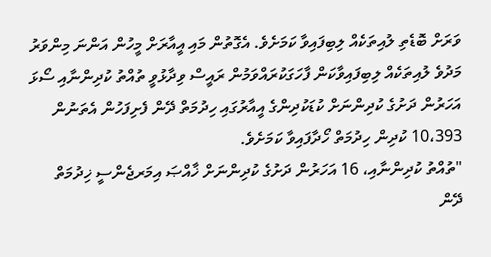ވަރަށް ބޮޑެތި ލުއިތަކެއް ލިބިފައިވާ ކަމަށެވެ. އެގޮތުން މައި އީއާރަށް މީހުން އަންނަ މިންވަރު މަދުވެ ލުއިތަކެއް ލިބިފައިވާކަން ފާހަގަކުރައްވަމުން ރައީސް ވިދާޅުވީ ތުއްތު ކުދިންނާއި ސޯޅަ އަހަރުން ދަށުގެ ކުދިންނަށް ކުޑަކުދިންގެ އީއާރުގައި ހިދުމަތް ދޭން ފެށިފަހުން އެތަނުން 10،393 ކުދިން ހިދުމަތް ހޯދާފައިވާ ކަމަށެވެ.
"ތުއްތު ކުދިންނާއި، 16 އަހަރުން ދަށުގެ ކުދިންނަށް ޚާއްޞަ އިމަރޖެންސީ ޚިދުމަތް ދޭން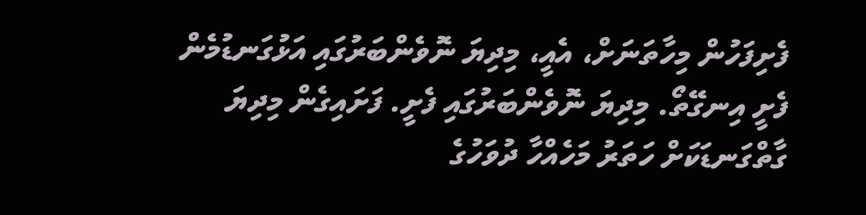ފެށިފަހުން މިހާތަނަށް، އެއީ، މިދިޔަ ނޮވެންބަރުގައި އަޅުގަނޑުމެން ފެށީ އިނގޭތޯ. މިދިޔަ ނޮވެންބަރުގައި ފެށީ. ފަށައިގެން މިދިޔަ ގާތްގަނޑަކަށް ހަތަރު މަހެއްހާ ދުވަހުގެ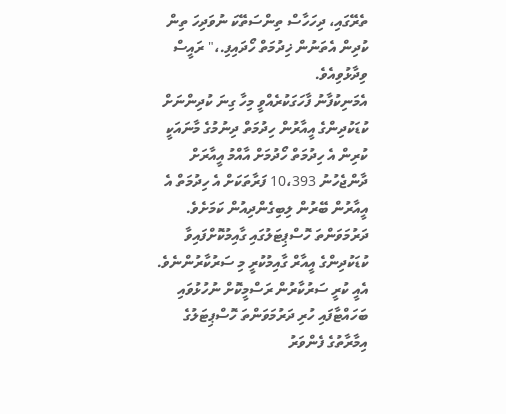ތެރޭގައި، ދިހަހާސް ތިންސަތޭކަ ނުވަދިހަ ތިން ކުދިން އެތަނުން ޚިދުމަތް ހޯދައިފި.،" ރައީސް ވިދާޅުވިއެވެ.
އެމަނިކުފާނު ފާހަގަކުރެއްވީ މިހާ ގިނަ ކުދިންނަށް ކުޑަކުދިންގެ އީއާރުން ހިދުމަތް ދިނުމުގެ މާނައަކީ ކުރިން އެ ހިދުމަތް ހޯދުމަށް އާއްމު އީއާރަށް ދާންޖެހުނު 10،393 ފަރާތަކަށް އެ ހިދުމަތް އެ އީއާރުން ބޭރުން ލިބިގެންދިއުން ކަމަށެވެ.
ދަރުމަވަންތަ ހޮސްޕިޓަލުގައި ގާއިމުކޮށްފައިވާ ކުޑަކުދިންގެ އީއާރް ގާއިމުކުރީ މި ސަރުކާރުންނެވެ. އެއީ ކުރީ ސަރުކާރުން ރަސްމީކޮށް ނުހުޅުވައި ބަހައްޓާފައި ހުރި ދަރުމަވަންތަ ހޮސްޕިޓަލުގެ އިމާރާތުގެ ފެންވަރު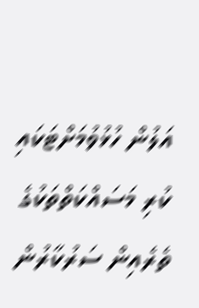އަލުން ހުޅުވުމަށްޓަކައި ކުރި މަސައްކަތްތަކުގެ ތެރެއިން ސަރުކާރުން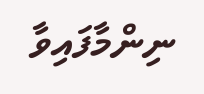ނިންމާފައިވާ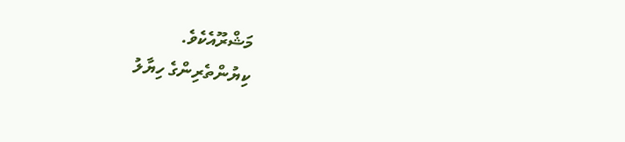މަޝްރޫއެކެވެ.
ކިޔުންތެރިންގެ ހިޔާލު